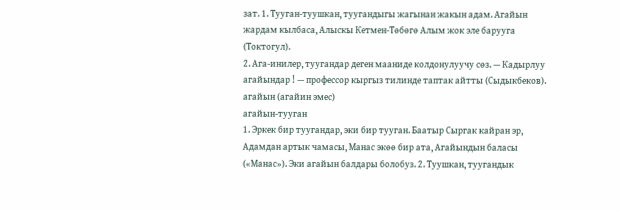зат. 1. Тууган-туушкан, туугандыгы жагынан жакын адам. Агайын жардам кылбаса, Алыскы Кетмен-Төбөгө Алым жок эле барууга (Токтогул).
2. Ага-инилер, туугандар деген мааниде колдонулуучу сөз. — Кадырлуу агайындар ! — профессор кыргыз тилинде таптак айтты (Сыдыкбеков).
агайын (агайин эмес)
агайын-тууган
1. Эркек бир туугандар, эки бир тууган. Баатыр Сыргак кайран эр, Адамдан артык чамасы, Манас экөө бир ата, Агайындын баласы («Манас»). Эки агайын балдары болобуз. 2. Туушкан, туугандык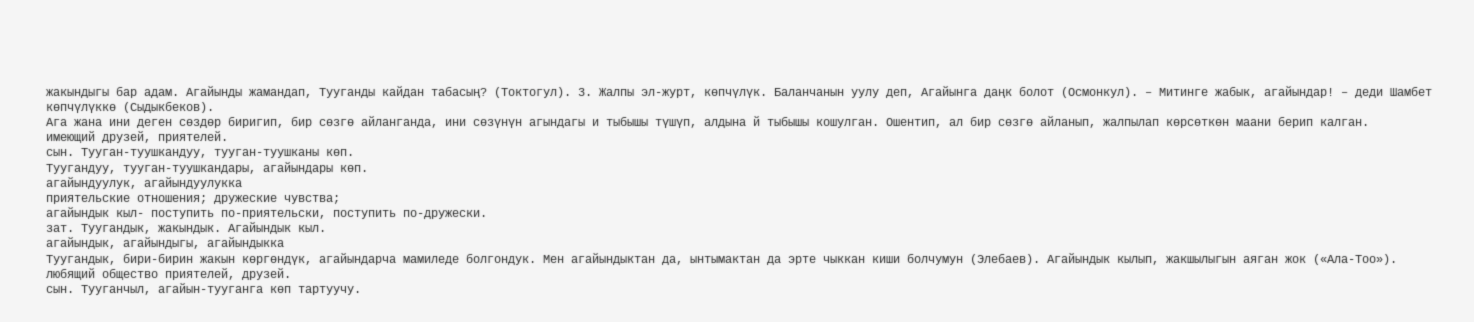жакындыгы бар адам. Агайынды жамандап, Тууганды кайдан табасың? (Токтогул). 3. Жалпы эл-журт, көпчүлүк. Баланчанын уулу деп, Агайынга даңк болот (Осмонкул). – Митинге жабык, агайындар! – деди Шамбет көпчүлүккө (Сыдыкбеков).
Ага жана ини деген сөздөр биригип, бир сөзгө айланганда, ини сөзүнүн агындагы и тыбышы түшүп, алдына й тыбышы кошулган. Ошентип, ал бир сөзгө айланып, жалпылап көрсөткөн маани берип калган.
имеющий друзей, приятелей.
сын. Тууган-туушкандуу, тууган-туушканы көп.
Туугандуу, тууган-туушкандары, агайындары көп.
агайындуулук, агайындуулукка
приятельские отношения; дружеские чувства;
агайындык кыл- поступить по-приятельски, поступить по-дружески.
зат. Туугандык, жакындык. Агайындык кыл.
агайындык, агайындыгы, агайындыкка
Туугандык, бири-бирин жакын көргөндүк, агайындарча мамиледе болгондук. Мен агайындыктан да, ынтымактан да эрте чыккан киши болчумун (Элебаев). Агайындык кылып, жакшылыгын аяган жок («Ала-Тоо»).
любящий общество приятелей, друзей.
сын. Тууганчыл, агайын-тууганга көп тартуучу.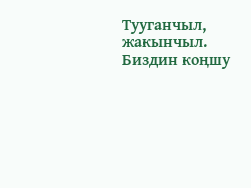Тууганчыл, жакынчыл. Биздин коңшу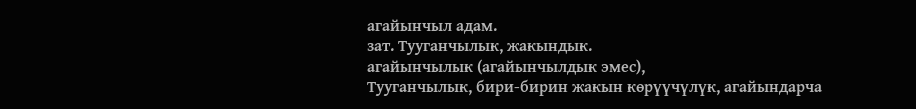агайынчыл адам.
зат. Тууганчылык, жакындык.
агайынчылык (агайынчылдык эмес),
Тууганчылык, бири-бирин жакын көрүүчүлүк, агайындарча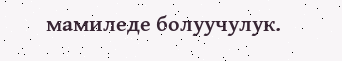мамиледе болуучулук.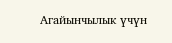Агайынчылык үчүн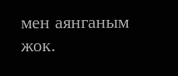мен аянганым жок.